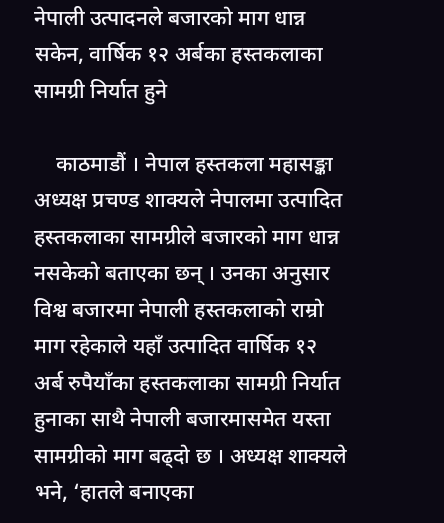नेपाली उत्पादनले बजारको माग धान्न सकेन, वार्षिक १२ अर्बका हस्तकलाका सामग्री निर्यात हुने

    काठमाडौं । नेपाल हस्तकला महासङ्का अध्यक्ष प्रचण्ड शाक्यले नेपालमा उत्पादित हस्तकलाका सामग्रीले बजारको माग धान्न नसकेको बताएका छन् । उनका अनुसार विश्व बजारमा नेपाली हस्तकलाको राम्रो माग रहेकाले यहाँ उत्पादित वार्षिक १२ अर्ब रुपैयाँका हस्तकलाका सामग्री निर्यात हुनाका साथै नेपाली बजारमासमेत यस्ता सामग्रीको माग बढ्दो छ । अध्यक्ष शाक्यले भने, ‘हातले बनाएका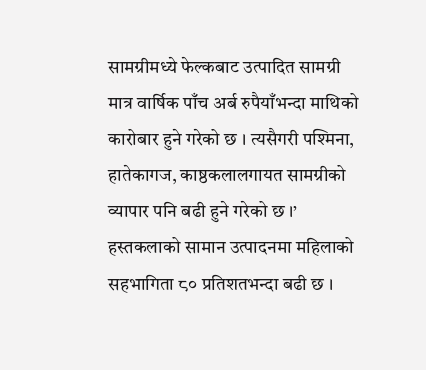सामग्रीमध्ये फेल्कबाट उत्पादित सामग्री मात्र वार्षिक पाँच अर्ब रुपैयाँभन्दा माथिको कारोबार हुने गरेको छ । त्यसैगरी पश्मिना, हातेकागज, काष्ठकलालगायत सामग्रीको व्यापार पनि बढी हुने गरेको छ ।’ हस्तकलाको सामान उत्पादनमा महिलाको सहभागिता ८० प्रतिशतभन्दा बढी छ ।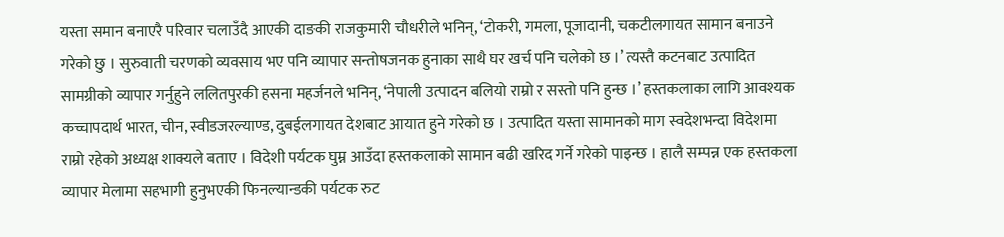यस्ता समान बनाएरै परिवार चलाउँदै आएकी दाङकी राजकुमारी चौधरीले भनिन्, ‘टोकरी, गमला, पूजादानी, चकटीलगायत सामान बनाउने गरेको छु । सुरुवाती चरणको व्यवसाय भए पनि व्यापार सन्तोषजनक हुनाका साथै घर खर्च पनि चलेको छ ।’ त्यस्तै कटनबाट उत्पादित सामग्रीको व्यापार गर्नुहुने ललितपुरकी हसना महर्जनले भनिन्, ‘नेपाली उत्पादन बलियो राम्रो र सस्तो पनि हुन्छ ।’ हस्तकलाका लागि आवश्यक कच्चापदार्थ भारत, चीन, स्वीडजरल्याण्ड, दुबईलगायत देशबाट आयात हुने गरेको छ । उत्पादित यस्ता सामानको माग स्वदेशभन्दा विदेशमा राम्रो रहेको अध्यक्ष शाक्यले बताए । विदेशी पर्यटक घुम्न आउँदा हस्तकलाको सामान बढी खरिद गर्ने गरेको पाइन्छ । हालै सम्पन्न एक हस्तकला व्यापार मेलामा सहभागी हुनुभएकी फिनल्यान्डकी पर्यटक रुट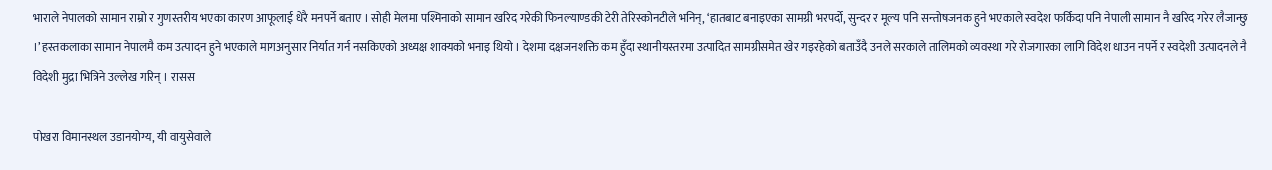भाराले नेपालको सामान राम्रो र गुणस्तरीय भएका कारण आफूलाई धेरै मनपर्ने बताए । सोही मेलमा पश्मिनाको सामान खरिद गरेकी फिनल्याण्डकी टेरी तेरिस्कोनटीले भनिन्, ‘हातबाट बनाइएका सामग्री भरपर्दो, सुन्दर र मूल्य पनि सन्तोषजनक हुने भएकाले स्वदेश फर्किदा पनि नेपाली सामान नै खरिद गरेर लैजान्छु ।’ हस्तकलाका सामान नेपालमै कम उत्पादन हुने भएकाले मागअनुसार निर्यात गर्न नसकिएको अध्यक्ष शाक्यको भनाइ थियो । देशमा दक्षजनशक्ति कम हुँदा स्थानीयस्तरमा उत्पादित सामग्रीसमेत खेर गइरहेको बताउँदै उनले सरकाले तालिमको व्यवस्था गरे रोजगारका लागि विदेश धाउन नपर्ने र स्वदेशी उत्पादनले नै विदेशी मुद्रा भित्रिने उल्लेख गरिन् । रासस

पोखरा विमानस्थल उडानयोग्य, यी वायुसेवाले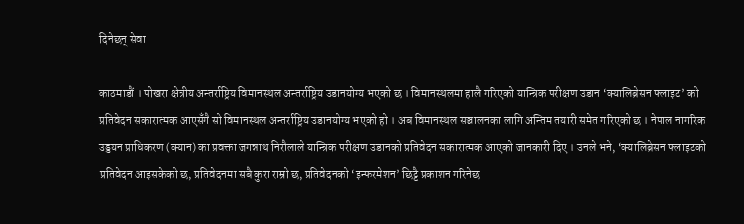दिनेछन् सेवा

काठमाडौं । पोखरा क्षेत्रीय अन्तर्राष्ट्रिय विमानस्थल अन्तर्राष्ट्रिय उडानयोग्य भएको छ । विमानस्थलमा हालै गरिएको यान्त्रिक परीक्षण उडान ‘क्यालिब्रेसन फ्लाइट’ को प्रतिवेदन सकारात्मक आएसँगै सो विमानस्थल अन्तर्राष्ट्रिय उडानयोग्य भएको हो । अब विमानस्थल सञ्चालनका लागि अन्तिम तयारी समेत गरिएको छ । नेपाल नागरिक उड्डयन प्राधिकरण (क्यान) का प्रवक्ता जगन्नाथ निरौलाले यान्त्रिक परीक्षण उडानको प्रतिवेदन सकारात्मक आएको जानकारी दिए । उनले भने, ‘क्यालिब्रेसन फ्लाइटको प्रतिवेदन आइसकेको छ, प्रतिवेदनमा सबै कुरा राम्रो छ, प्रतिवेदनको ‘इन्फरमेशन’ छिट्टै प्रकाशन गरिनेछ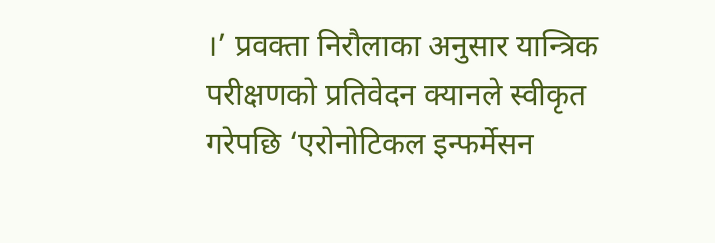।’ प्रवक्ता निरौलाका अनुसार यान्त्रिक परीक्षणको प्रतिवेदन क्यानले स्वीकृत गरेपछि ‘एरोनोटिकल इन्फर्मेसन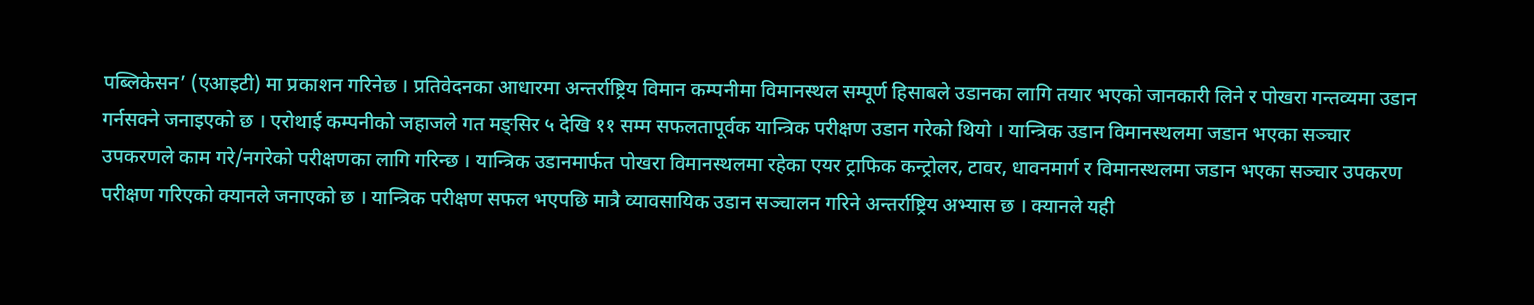पब्लिकेसन’ (एआइटी) मा प्रकाशन गरिनेछ । प्रतिवेदनका आधारमा अन्तर्राष्ट्रिय विमान कम्पनीमा विमानस्थल सम्पूर्ण हिसाबले उडानका लागि तयार भएको जानकारी लिने र पोखरा गन्तव्यमा उडान गर्नसक्ने जनाइएको छ । एरोथाई कम्पनीको जहाजले गत मङ्सिर ५ देखि ११ सम्म सफलतापूर्वक यान्त्रिक परीक्षण उडान गरेको थियो । यान्त्रिक उडान विमानस्थलमा जडान भएका सञ्चार उपकरणले काम गरे/नगरेको परीक्षणका लागि गरिन्छ । यान्त्रिक उडानमार्फत पोखरा विमानस्थलमा रहेका एयर ट्राफिक कन्ट्रोलर, टावर, धावनमार्ग र विमानस्थलमा जडान भएका सञ्चार उपकरण परीक्षण गरिएको क्यानले जनाएको छ । यान्त्रिक परीक्षण सफल भएपछि मात्रै व्यावसायिक उडान सञ्चालन गरिने अन्तर्राष्ट्रिय अभ्यास छ । क्यानले यही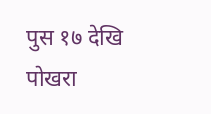पुस १७ देखि पोखरा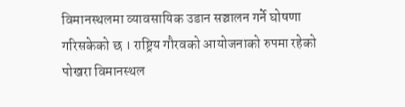विमानस्थलमा व्यावसायिक उडान सञ्चालन गर्ने घोषणा गरिसकेको छ । राष्ट्रिय गौरवको आयोजनाको रुपमा रहेको पोखरा विमानस्थल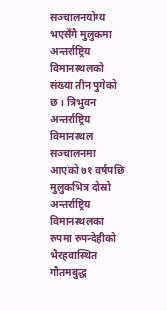सञ्चालनयोग्य भएसँगै मुलुकमा अन्तर्राष्ट्रिय विमानस्थलको संख्या तीन पुगेको छ । त्रिभुवन अन्तर्राष्ट्रिय विमानस्थल सञ्चालनमा आएको ७१ वर्षपछि मुलुकभित्र दोस्रो अन्तर्राष्ट्रिय विमानस्थलका रुपमा रुपन्देहीको भैरहवास्थित गौतमबुद्ध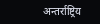अन्तर्राष्ट्रिय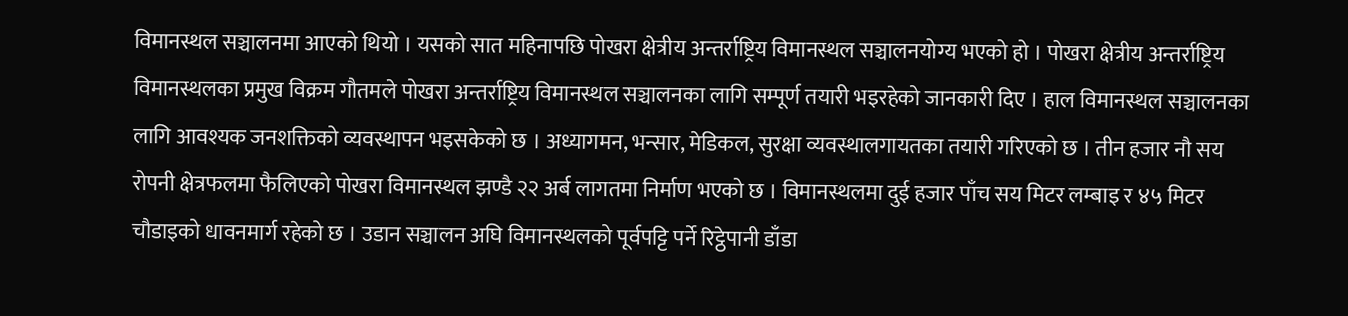विमानस्थल सञ्चालनमा आएको थियो । यसको सात महिनापछि पोखरा क्षेत्रीय अन्तर्राष्ट्रिय विमानस्थल सञ्चालनयोग्य भएको हो । पोखरा क्षेत्रीय अन्तर्राष्ट्रिय विमानस्थलका प्रमुख विक्रम गौतमले पोखरा अन्तर्राष्ट्रिय विमानस्थल सञ्चालनका लागि सम्पूर्ण तयारी भइरहेको जानकारी दिए । हाल विमानस्थल सञ्चालनका लागि आवश्यक जनशक्तिको व्यवस्थापन भइसकेको छ । अध्यागमन, भन्सार, मेडिकल, सुरक्षा व्यवस्थालगायतका तयारी गरिएको छ । तीन हजार नौ सय रोपनी क्षेत्रफलमा फैलिएको पोखरा विमानस्थल झण्डै २२ अर्ब लागतमा निर्माण भएको छ । विमानस्थलमा दुई हजार पाँच सय मिटर लम्बाइ र ४५ मिटर चौडाइको धावनमार्ग रहेको छ । उडान सञ्चालन अघि विमानस्थलको पूर्वपट्टि पर्ने रिट्ठेपानी डाँडा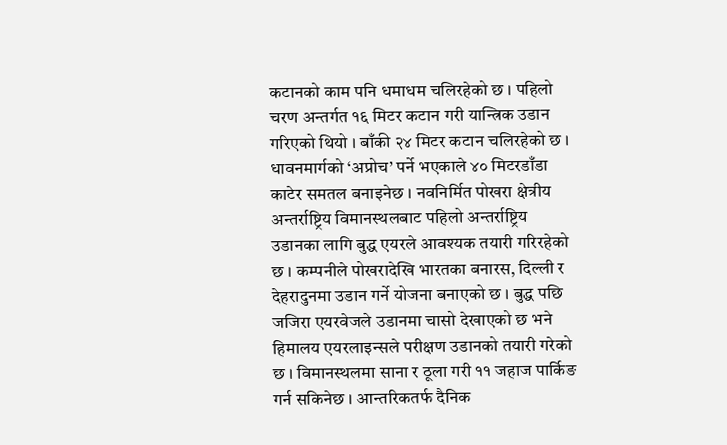कटानको काम पनि धमाधम चलिरहेको छ । पहिलो चरण अन्तर्गत १६ मिटर कटान गरी यान्त्रिक उडान गरिएको थियो । बाँकी २४ मिटर कटान चलिरहेको छ । धावनमार्गको ‘अप्रोच’ पर्ने भएकाले ४० मिटरडाँडा काटेर समतल बनाइनेछ । नवनिर्मित पोखरा क्षेत्रीय अन्तर्राष्ट्रिय विमानस्थलबाट पहिलो अन्तर्राष्ट्रिय उडानका लागि बुद्ध एयरले आवश्यक तयारी गरिरहेको छ । कम्पनीले पोखरादेखि भारतका बनारस, दिल्ली र देहरादुनमा उडान गर्ने योजना बनाएको छ । बुद्ध पछि जजिरा एयरवेजले उडानमा चासो देखाएको छ भने हिमालय एयरलाइन्सले परीक्षण उडानको तयारी गरेको छ । विमानस्थलमा साना र ठूला गरी ११ जहाज पार्किङ गर्न सकिनेछ । आन्तरिकतर्फ दैनिक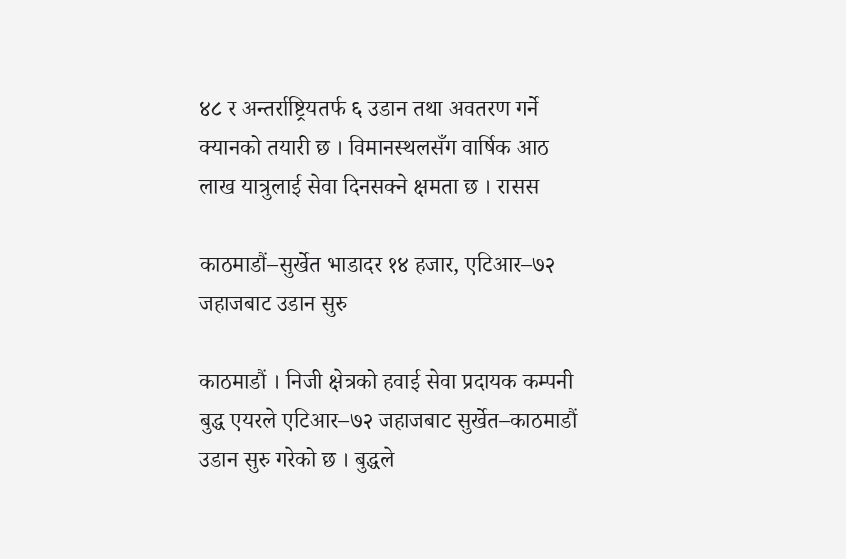४८ र अन्तर्राष्ट्रियतर्फ ६ उडान तथा अवतरण गर्ने क्यानको तयारी छ । विमानस्थलसँग वार्षिक आठ लाख यात्रुलाई सेवा दिनसक्ने क्षमता छ । रासस

काठमाडौं–सुर्खेत भाडादर १४ हजार, एटिआर–७२ जहाजबाट उडान सुरु

काठमाडौं । निजी क्षेत्रको हवाई सेवा प्रदायक कम्पनी बुद्ध एयरले एटिआर–७२ जहाजबाट सुर्खेत–काठमाडौं उडान सुरु गरेको छ । बुद्धले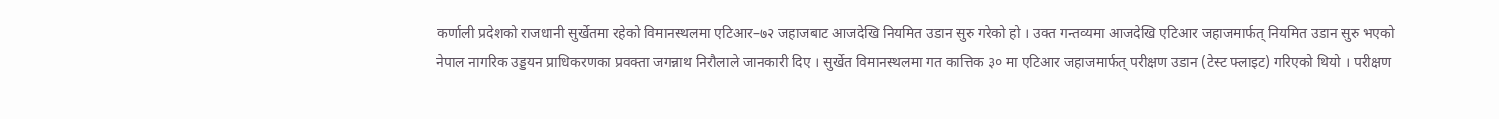कर्णाली प्रदेशको राजधानी सुर्खेतमा रहेको विमानस्थलमा एटिआर–७२ जहाजबाट आजदेखि नियमित उडान सुरु गरेको हो । उक्त गन्तव्यमा आजदेखि एटिआर जहाजमार्फत् नियमित उडान सुरु भएको नेपाल नागरिक उड्डयन प्राधिकरणका प्रवक्ता जगन्नाथ निरौलाले जानकारी दिए । सुर्खेत विमानस्थलमा गत कात्तिक ३० मा एटिआर जहाजमार्फत् परीक्षण उडान (टेस्ट फ्लाइट) गरिएको थियो । परीक्षण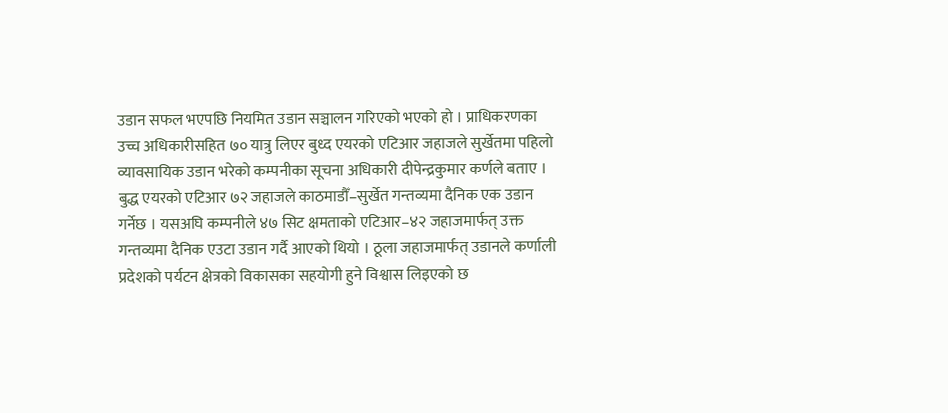उडान सफल भएपछि नियमित उडान सञ्चालन गरिएको भएको हो । प्राधिकरणका उच्च अधिकारीसहित ७० यात्रु लिएर बुध्द एयरको एटिआर जहाजले सुर्खेतमा पहिलो व्यावसायिक उडान भरेको कम्पनीका सूचना अधिकारी दीपेन्द्रकुमार कर्णले बताए । बुद्ध एयरको एटिआर ७२ जहाजले काठमाडौँ–सुर्खेत गन्तव्यमा दैनिक एक उडान गर्नेछ । यसअघि कम्पनीले ४७ सिट क्षमताको एटिआर–४२ जहाजमार्फत् उक्त गन्तव्यमा दैनिक एउटा उडान गर्दै आएको थियो । ठूला जहाजमार्फत् उडानले कर्णाली प्रदेशको पर्यटन क्षेत्रको विकासका सहयोगी हुने विश्वास लिइएको छ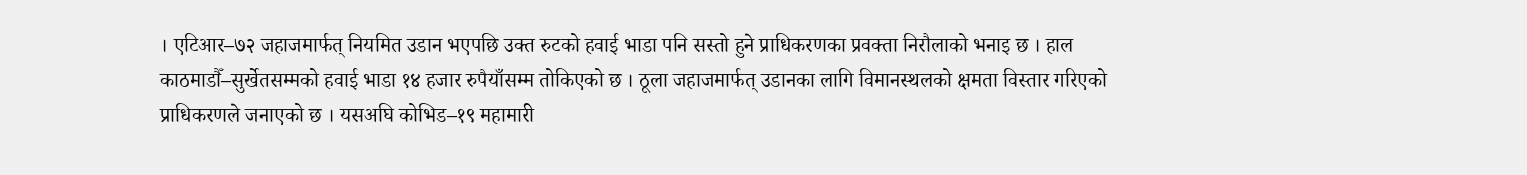। एटिआर–७२ जहाजमार्फत् नियमित उडान भएपछि उक्त रुटको हवाई भाडा पनि सस्तो हुने प्राधिकरणका प्रवक्ता निरौलाको भनाइ छ । हाल काठमाडौँ–सुर्खेतसम्मको हवाई भाडा १४ हजार रुपैयाँसम्म तोकिएको छ । ठूला जहाजमार्फत् उडानका लागि विमानस्थलको क्षमता विस्तार गरिएको प्राधिकरणले जनाएको छ । यसअघि कोभिड–१९ महामारी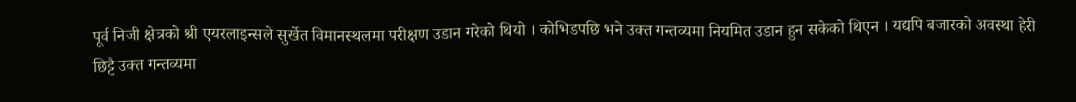पूर्व निजी क्षेत्रको श्री एयरलाइन्सले सुर्खेत विमानस्थलमा परीक्षण उडान गरेको थियो । कोभिडपछि भने उक्त गन्तव्यमा नियमित उडान हुन सकेको थिएन । यद्यपि बजारको अवस्था हेरी छिट्टै उक्त गन्तव्यमा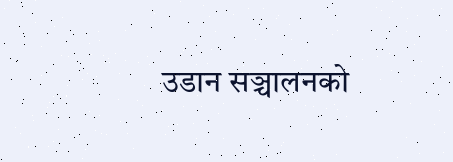उडान सञ्चालनको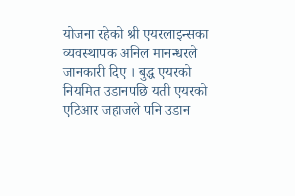योजना रहेको श्री एयरलाइन्सका व्यवस्थापक अनिल मानन्धरले जानकारी दिए । बुद्ध एयरको नियमित उडानपछि यती एयरको एटिआर जहाजले पनि उडान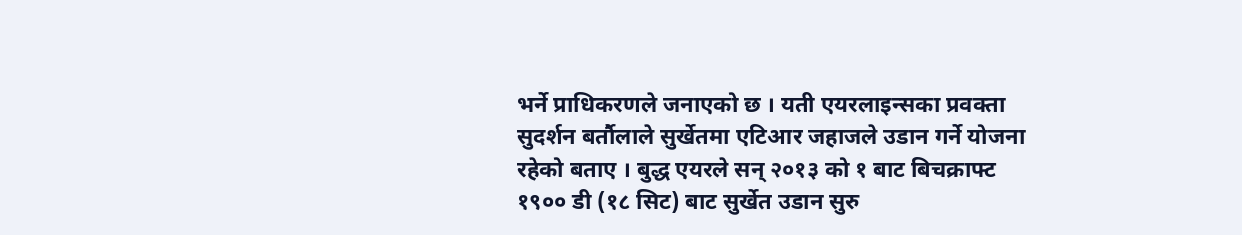भर्ने प्राधिकरणले जनाएको छ । यती एयरलाइन्सका प्रवक्ता सुदर्शन बर्तौलाले सुर्खेतमा एटिआर जहाजले उडान गर्ने योजना रहेको बताए । बुद्ध एयरले सन् २०१३ को १ बाट बिचक्राफ्ट १९०० डी (१८ सिट) बाट सुर्खेत उडान सुरु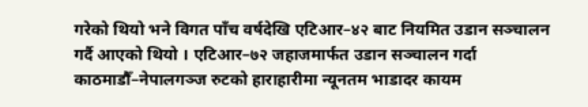गरेको थियो भने विगत पाँच वर्षदेखि एटिआर–४२ बाट नियमित उडान सञ्चालन गर्दै आएको थियो । एटिआर–७२ जहाजमार्फत उडान सञ्चालन गर्दा काठमाडौँ–नेपालगञ्ज रुटको हाराहारीमा न्यूनतम भाडादर कायम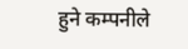हुने कम्पनीले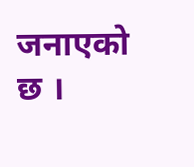जनाएको छ ।